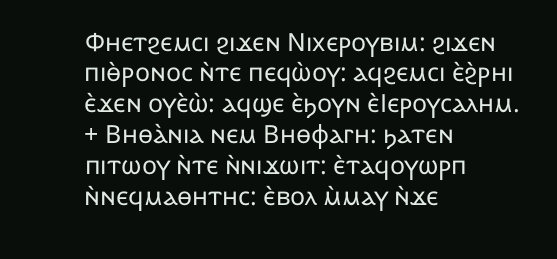Ⲫⲏⲉⲧϩⲉⲙⲥⲓ ϩⲓϫⲉⲛ Ⲛⲓⲭⲉⲣⲟⲩⲃⲓⲙ: ϩⲓϫⲉⲛ ⲡⲓⲑ̀ⲣⲟⲛⲟⲥ ⲛ̀ⲧⲉ ⲡⲉϥⲱ̀ⲟⲩ: ⲁϥϩⲉⲙⲥⲓ ⲉ̀ϩ̀ⲣⲏⲓ ⲉ̀ϫⲉⲛ ⲟⲩⲉ̀ⲱ̀: ⲁϥϣⲉ ⲉ̀ϧⲟⲩⲛ ⲉ̀Ⲓⲉⲣⲟⲩⲥⲁⲗⲏⲙ.
+ Ⲃⲏⲑⲁ̀ⲛⲓⲁ ⲛⲉⲙ Ⲃⲏⲑⲫⲁⲅⲏ: ϧⲁⲧⲉⲛ ⲡⲓⲧⲱⲟⲩ ⲛ̀ⲧⲉ ⲛ̀ⲛⲓϫⲱⲓⲧ: ⲉ̀ⲧⲁϥⲟⲩⲱⲣⲡ ⲛ̀ⲛⲉϥⲙⲁⲑⲏⲧⲏⲥ: ⲉ̀ⲃⲟⲗ ⲙ̀ⲙⲁⲩ ⲛ̀ϫⲉ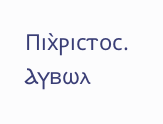Ⲡⲓⲭ̀ⲣⲓⲥⲧⲟⲥ.
Ⲁⲩⲃⲱⲗ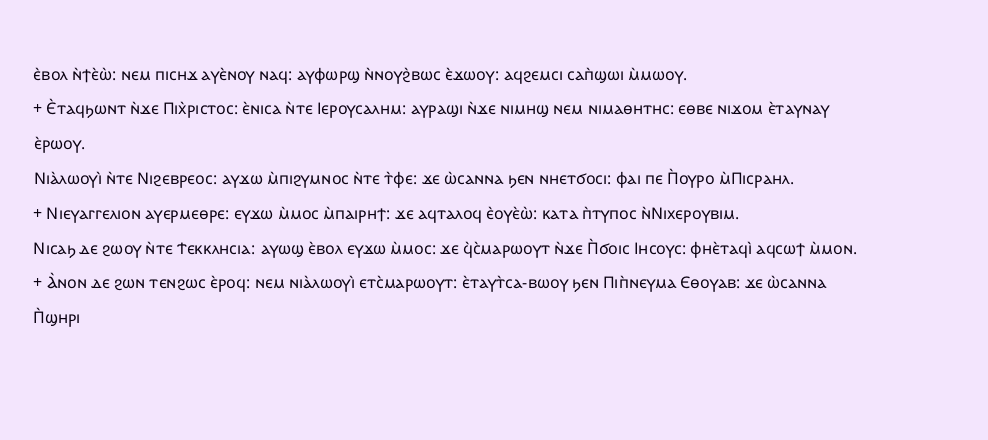ⲉ̀ⲃⲟⲗ ⲛ̀ϯⲉ̀ⲱ̀: ⲛⲉⲙ ⲡⲓⲥⲏϫ ⲁⲩⲉ̀ⲛⲟⲩ ⲛⲁϥ: ⲁⲩⲫⲱⲣϣ ⲛ̀ⲛⲟⲩϩ̀ⲃⲱⲥ ⲉ̀ϫⲱⲟⲩ: ⲁϥϩⲉⲙⲥⲓ ⲥⲁⲡ̀ϣⲱⲓ ⲙ̀ⲙⲱⲟⲩ.
+ Ⲉ̀ⲧⲁϥϧⲱⲛⲧ ⲛ̀ϫⲉ Ⲡⲓⲭ̀ⲣⲓⲥⲧⲟⲥ: ⲉ̀ⲛⲓⲥⲁ ⲛ̀ⲧⲉ Ⲓⲉⲣⲟⲩⲥⲁⲗⲏⲙ: ⲁⲩⲣⲁϣⲓ ⲛ̀ϫⲉ ⲛⲓⲙⲏϣ ⲛⲉⲙ ⲛⲓⲙⲁⲑⲏⲧⲏⲥ: ⲉⲑⲃⲉ ⲛⲓϫⲟⲙ ⲉ̀ⲧⲁⲩⲛⲁⲩ ⲉ̀ⲣⲱⲟⲩ.
Ⲛⲓⲁ̀ⲗⲱⲟⲩⲓ̀ ⲛ̀ⲧⲉ Ⲛⲓϩⲉⲃⲣⲉⲟⲥ: ⲁⲩϫⲱ ⲙ̀ⲡⲓϩⲩⲙⲛⲟⲥ ⲛ̀ⲧⲉ ⲧ̀ⲫⲉ: ϫⲉ ⲱ̀ⲥⲁⲛⲛⲁ ϧⲉⲛ ⲛⲏⲉⲧϭⲟⲥⲓ: ⲫⲁⲓ ⲡⲉ Ⲡ̀ⲟⲩⲣⲟ ⲙ̀Ⲡⲓⲥⲣⲁⲏⲗ.
+ Ⲛⲓⲉⲩⲁⲅⲅⲉⲗⲓⲟⲛ ⲁⲩⲉⲣⲙⲉⲑⲣⲉ: ⲉⲩϫⲱ ⲙ̀ⲙⲟⲥ ⲙ̀ⲡⲁⲓⲣⲏϯ: ϫⲉ ⲁϥⲧⲁⲗⲟϥ ⲉ̀ⲟⲩⲉ̀ⲱ̀: ⲕⲁⲧⲁ ⲡ̀ⲧⲩⲡⲟⲥ ⲛ̀Ⲛⲓⲭⲉⲣⲟⲩⲃⲓⲙ.
Ⲛⲓⲥⲁϧ ⲇⲉ ϩⲱⲟⲩ ⲛ̀ⲧⲉ Ϯⲉⲕⲕⲗⲏⲥⲓⲁ: ⲁⲩⲱϣ ⲉ̀ⲃⲟⲗ ⲉⲩϫⲱ ⲙ̀ⲙⲟⲥ: ϫⲉ ϥ̀ⲥ̀ⲙⲁⲣⲱⲟⲩⲧ ⲛ̀ϫⲉ Ⲡ̀ϭⲟⲓⲥ Ⲓⲏⲥⲟⲩⲥ: ⲫⲏⲉ̀ⲧⲁϥⲓ̀ ⲁϥⲥⲱϯ ⲙ̀ⲙⲟⲛ.
+ Ⲁ̀ⲛⲟⲛ ⲇⲉ ϩⲱⲛ ⲧⲉⲛϩⲱⲥ ⲉ̀ⲣⲟϥ: ⲛⲉⲙ ⲛⲓⲁ̀ⲗⲱⲟⲩⲓ̀ ⲉⲧⲥ̀ⲙⲁⲣⲱⲟⲩⲧ: ⲉ̀ⲧⲁⲩⲧ̀ⲥⲁ-ⲃⲱⲟⲩ ϧⲉⲛ Ⲡⲓⲡ̀ⲛⲉⲩⲙⲁ Ⲉⲑⲟⲩⲁⲃ: ϫⲉ ⲱ̀ⲥⲁⲛⲛⲁ Ⲡ̀ϣⲏⲣⲓ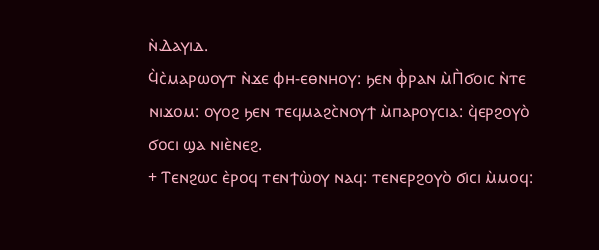ⲛ̀Ⲇⲁⲩⲓⲇ.
Ϥ̀ⲥ̀ⲙⲁⲣⲱⲟⲩⲧ ⲛ̀ϫⲉ ⲫⲏ-ⲉⲑⲛⲏⲟⲩ: ϧⲉⲛ ⲫ̀ⲣⲁⲛ ⲙ̀Ⲡ̀ϭⲟⲓⲥ ⲛ̀ⲧⲉ ⲛⲓϫⲟⲙ: ⲟⲩⲟϩ ϧⲉⲛ ⲧⲉϥⲙⲁϩⲥ̀ⲛⲟⲩϯ ⲙ̀ⲡⲁⲣⲟⲩⲥⲓⲁ: ϥ̀ⲉⲣϩⲟⲩⲟ̀ ϭⲟⲥⲓ ϣⲁ ⲛⲓⲉ̀ⲛⲉϩ.
+ Ⲧⲉⲛϩⲱⲥ ⲉ̀ⲣⲟϥ ⲧⲉⲛϯⲱ̀ⲟⲩ ⲛⲁϥ: ⲧⲉⲛⲉⲣϩⲟⲩⲟ̀ ϭⲓⲥⲓ ⲙ̀ⲙⲟϥ: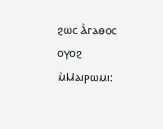ϩⲱⲥ Ⲁ̀ⲅⲁⲑⲟⲥ ⲟⲩⲟϩ ⲙ̀Ⲙⲁⲓⲣⲱⲙⲓ: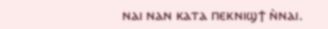ⲛⲁⲓ ⲛⲁⲛ ⲕⲁⲧⲁ ⲡⲉⲕⲛⲓϣϯ ⲛ̀ⲛⲁⲓ.